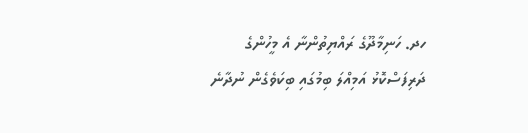ހދ. ހަނިމާދޫގެ ރައްޔިތުންނާ އެ މީހުންގެ ދަރިފަސްކޮޅު އަމިއްލަ ބިމުގައި ބިކަވެގެން ނުދާނެ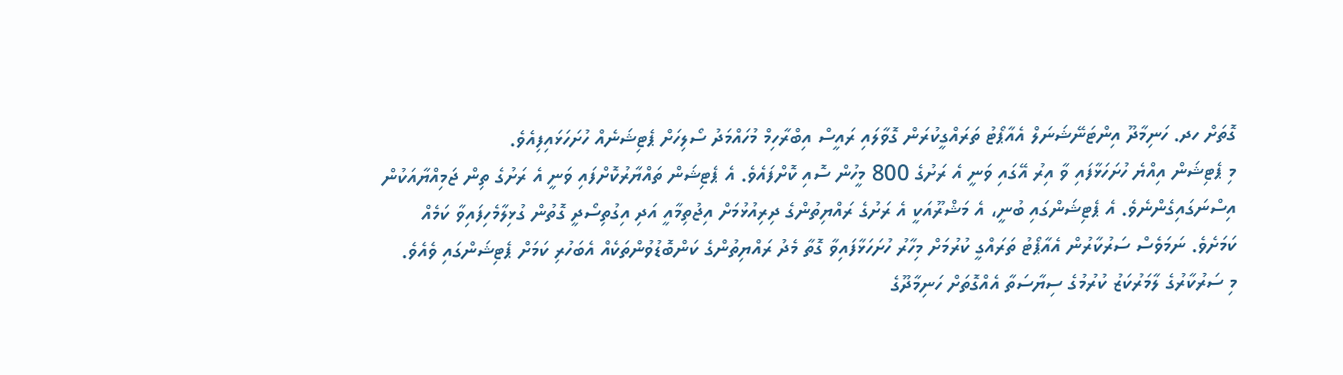ގޮތަށް ހދ. ހަނިމާދޫ އިންޓަނޭޝަނަލް އެއާޕޯޓު ތަރައްގީކުރަން ގޮވާލައި ރައީސް އިބްރާހިމް މުހައްމަދު ސޯލިހަށް ޕެޓިޝަނެއް ހުށަހަޅައިފިއެވެ.
މި ޕެޓިޝަން އިއްޔެ ހުށަހަޅާފައި ވާ އިރު އޭގައި ވަނީ އެ ރަށުގެ 800 މީހުން ސޮއި ކޮށްފައެވެ. އެ ޕެޓިޝަން ތައްޔާރުކޮށްފައި ވަނީ އެ ރަށުގެ ތިން ޖަމިއްޔާއަކުން އިސްނަގައިގެންނެވެ. އެ ޕެޓިޝަންގައި ބުނީ، އެ މަޝްރޫއަކީ އެ ރަށުގެ ރައްޔިތުންގެ ދިރިއުޅުމަށް އިޖުތިމާއީ އަދި އިގުތިސޯދީ ގޮތުން ގުޅިލާމެހިފައިވާ ކަމެއް ކަމަށެވެ. ނަމަވެސް ސަރުކާރުން އެއާޕޯޓު ތަރައްގީ ކުރުމަށް މިހާރު ހުށަހަޅާފައިވާ ގޮތާ މެދު ރައްޔިތުންގެ ކަންބޮޑުވުންތަކެއް އެބަހުރި ކަމަށް ޕެޓިޝަންގައި ވެއެވެ.
މި ސަރުކާރުގެ ލާމަރުކަޒު ކުރުމުގެ ސިޔާސަތާ އެއްގޮތަށް ހަނިމާދޫގެ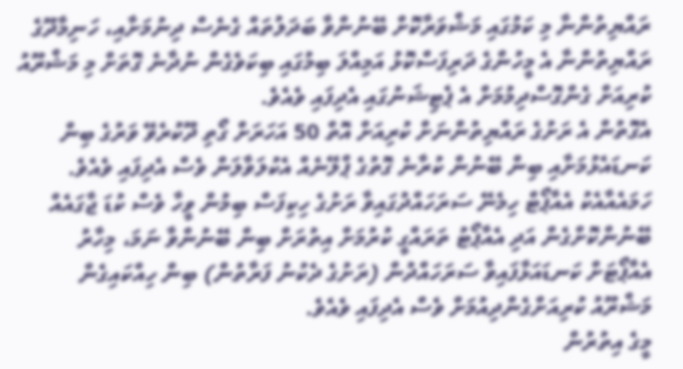ރައްޔިތުންނާ މި ކަމުގައި މަޝްވަރާކޮށް ބޭނުންވާ ބަދަލުތައް ގެނެސް ދިނުމަށާއި، ހަނިމާދޫގެ ރައްޔިތުންނާ އެ މީހުންގެ ދަރިފަސްކޮޅު އަމިއްލަ ބިމުގައި ބިކަވެގެން ނުދާނެ ގޮތަށް މި މަޝްރޫއު ކުރިއަށް ގެންގޮސްދިމުމަށް އެ ޕެޓިޝަނުގައި އެދިފައި ވެއެވެ.
އެގޮތުން އެ ރަށުގެ ރައްޔިތުންނަށް ކުރިއަށް އޮތް 50 އަހަރަށް ގޯތި ދޫކުރެވޭ ވަރުގެ ބިން ކަނޑައެޅުމަށާއި ބިން ބޭނުން ކުރާނެ ގޮތުގެ ޕްލޭނެއް އެކުލަވާލަން ވެސް އެދިފައި ވެއެވެ. ހަމައެއާއެކު އެއާޕޯޓް ހިމެނޭ ސަރަހައްދުގައިވާ ރަށުގެ ހިކިފަސް ބިމުން ވީހާ ވެސް ކުޑަ ޖާގައެއް ބޭނުންކޮށްގެން އަދި އެއާޕޯޓު ތަރައްގީ ކުރުމަށް އިތުރަށް ބިން ބޭނުންވާ ނަމަ، މިހާރު އެއާޕޯޓަށް ކަނޑައަޅާފައިވާ ސަރަހައްދުން (ރަށުގެ ދެކުނު ފަރާތުން) ބިން ހިއްކައިގެން މަޝްރޫއު ކުރިއަށްގެންދިއުމަށް ވެސް އެދިފައި ވެއެވެ.
މީގެ އިތުރުން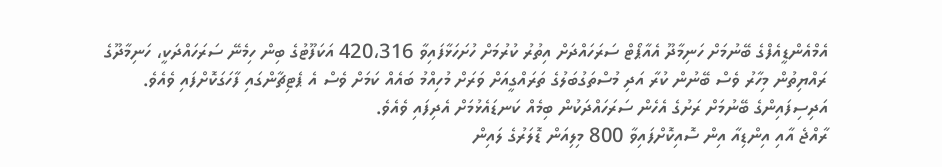އެމްއެންޑީއެފްގެ ބޭނުމަށް ހަނިމާދޫ އެއާޕޯޓް ސަރަހައްދަށް އިތުރު ކުރުމަށް ހުށަހަޅާފައިވާ 420،316 އަކަފޫޓުގެ ބިން ހިމެނޭ ސަރަހައްދަކީ، ހަނިމާދޫގެ ރައްޔިތުން މިހާރު ވެސް ބޭނުން ކުރާ އަދި މުސްތަގުބަލުގެ ތަރައްގީއަށް ވަރަށް މުހިއްމު ބައެއް ކަމަށް ވެސް އެ ޕެޓިޗާންގައި ފާހަގަކޮށްފައި ވެއެވެ. އަދިސިފައިންގެ ބޭނުމަށް ރަށުގެ އެހެން ސަރަހައްދަކުން ބިމެއް ކަނޑައެޅުމަށް އެދިފައި ވެއެވެ.
ރާއްޖެ އާއި އިންޑިއާ އިން ސޮއިކޮށްފައިވާ 800 މިލިއަން ޑޮލަރުގެ ލައިން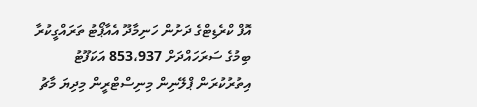އޮފް ކްރެޑިޓްގެ ދަށުން ހަނިމާދޫ އެއާޕޯޓު ތަރައްގީކުރާ ބިމުގެ ސަރަހައްދަށް 853،937 އަކަފޫޓު އިތުރުކުރަން ޕްލޭނިން މިނިސްޓްރީން މިދިޔަ މާޗު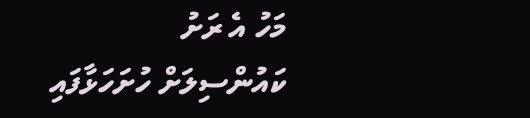މަހު އެ ރަށު ކައުންސިލަށް ހުށަހަޅާފައި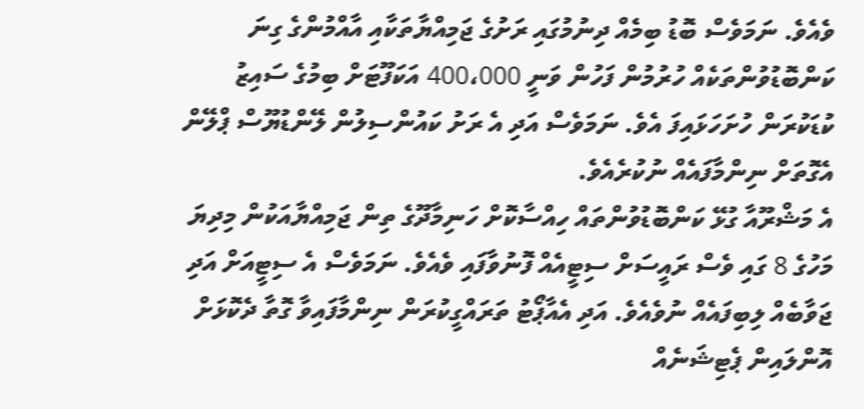ވެއެވެ. ނަމަވެސް ބޮޑު ބިމެއް ދިނުމުގައި ރަށުގެ ޖަމިއްޔާތަކާއި އާއްމުންގެ ގިނަ ކަންބޮޑުވުންތަކެއް ހުރުމުން ފަހުން ވަނީ 400،000 އަކަފޫޓަށް ބިމުގެ ސައިޒު ކުޑަކުރަން ހުށަހަޅައިފަ އެވެ. ނަމަވެސް އަދި އެ ރަށު ކައުންސިލުން ލޭންޑުޔޫސް ޕްލޭން އެގޮތަށް ނިންމާފައެއް ނުކުރެއެވެ.
އެ މަޝްރޫއާ ގުޅޭ ކަންބޮޑުވުންތައް ހިއްސާކޮށް ހަނިމާދޫގެ ތިން ޖަމިއްޔާއަކުން މިދިޔަ މަހުގެ 8 ގައި ވެސް ރައީސަށް ސިޓީއެއް ފޮނުވާފައި ވެއެވެ. ނަމަވެސް އެ ސިޓީއަށް އަދި ޖަވާބެއް ލިބިފައެއް ނުވެއެވެ. އަދި އެއާޕޯޓު ތަރައްގީކުރަން ނިންމާފައިވާ ގޮތާ ދެކޮޅަށް އޮންލައިން ޕެޓިޝަނެއް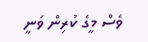ވެސް މީގެ ކުރިން ވަނީ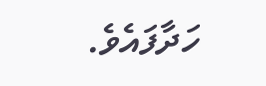ހަދާފައެވެ.